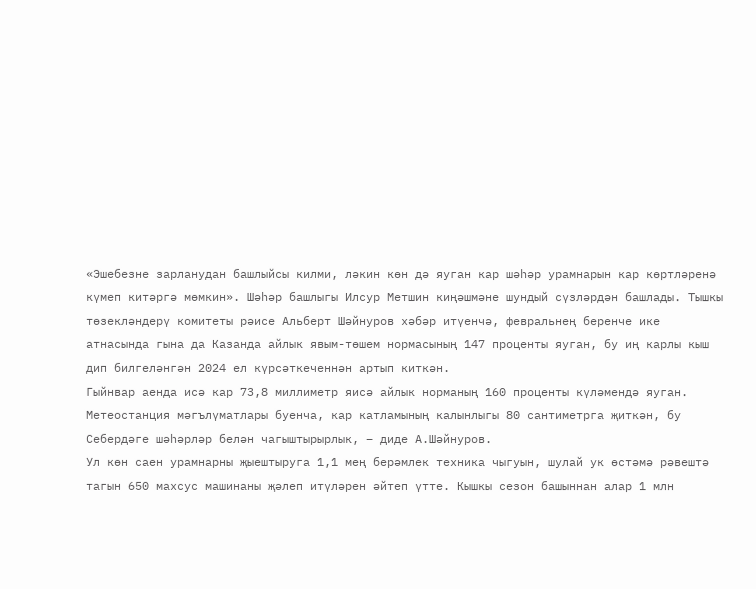«Эшебезне зарланудан башлыйсы килми, ләкин көн дә яуган кар шәһәр урамнарын кар көртләренә күмеп китәргә мөмкин». Шәһәр башлыгы Илсур Метшин киңәшмәне шундый сүзләрдән башлады. Тышкы төзекләндерү комитеты рәисе Альберт Шәйнуров хәбәр итүенчә, февральнең беренче ике атнасында гына да Казанда айлык явым-төшем нормасының 147 проценты яуган, бу иң карлы кыш дип билгеләнгән 2024 ел күрсәткеченнән артып киткән.
Гыйнвар аенда исә кар 73,8 миллиметр яисә айлык норманың 160 проценты күләмендә яуган. Метеостанция мәгълүматлары буенча, кар катламының калынлыгы 80 сантиметрга җиткән, бу Себердәге шәһәрләр белән чагыштырырлык, – диде А.Шәйнуров.
Ул көн саен урамнарны җыештыруга 1,1 мең берәмлек техника чыгуын, шулай ук өстәмә рәвештә тагын 650 махсус машинаны җәлеп итүләрен әйтеп үтте. Кышкы сезон башыннан алар 1 млн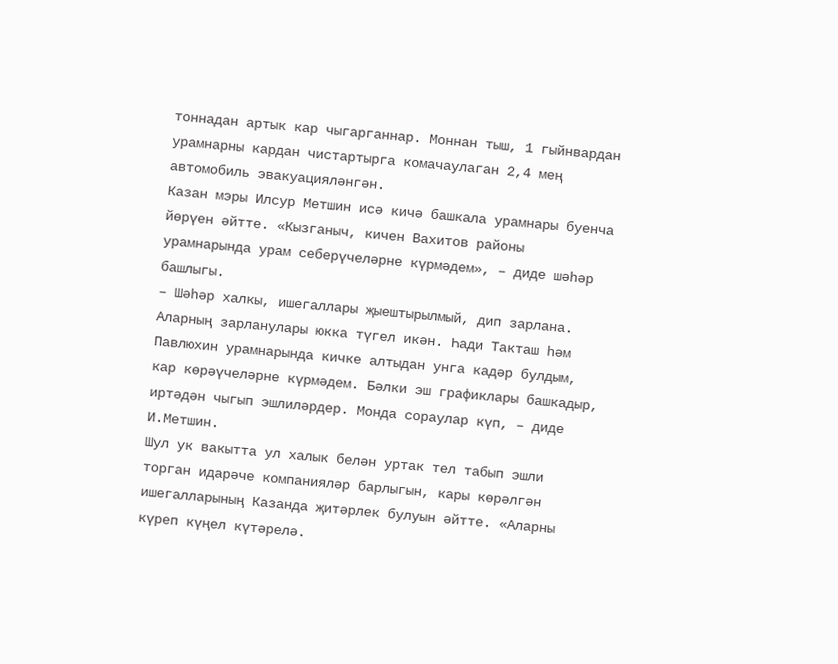тоннадан артык кар чыгарганнар. Моннан тыш, 1 гыйнвардан урамнарны кардан чистартырга комачаулаган 2,4 мең автомобиль эвакуацияләнгән.
Казан мэры Илсур Метшин исә кичә башкала урамнары буенча йөрүен әйтте. «Кызганыч, кичен Вахитов районы урамнарында урам себерүчеләрне күрмәдем», – диде шәһәр башлыгы.
– Шәһәр халкы, ишегаллары җыештырылмый, дип зарлана. Аларның зарланулары юкка түгел икән. Һади Такташ һәм Павлюхин урамнарында кичке алтыдан унга кадәр булдым, кар көрәүчеләрне күрмәдем. Бәлки эш графиклары башкадыр, иртәдән чыгып эшлиләрдер. Монда сораулар күп, – диде И.Метшин.
Шул ук вакытта ул халык белән уртак тел табып эшли торган идарәче компанияләр барлыгын, кары көрәлгән ишегалларының Казанда җитәрлек булуын әйтте. «Аларны күреп күңел күтәрелә.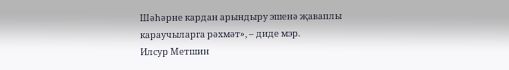Шәһәрне кардан арындыру эшенә җаваплы караучыларга рәхмәт», – диде мэр.
Илсур Метшин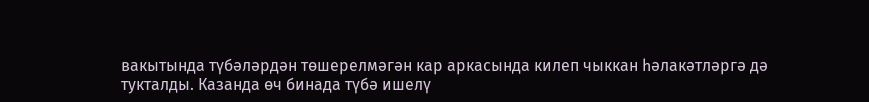вакытында түбәләрдән төшерелмәгән кар аркасында килеп чыккан һәлакәтләргә дә тукталды. Казанда өч бинада түбә ишелү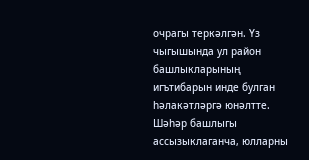очрагы теркәлгән. Үз чыгышында ул район башлыкларының игътибарын инде булган һәлакәтләргә юнәлтте. Шәһәр башлыгы ассызыклаганча, юлларны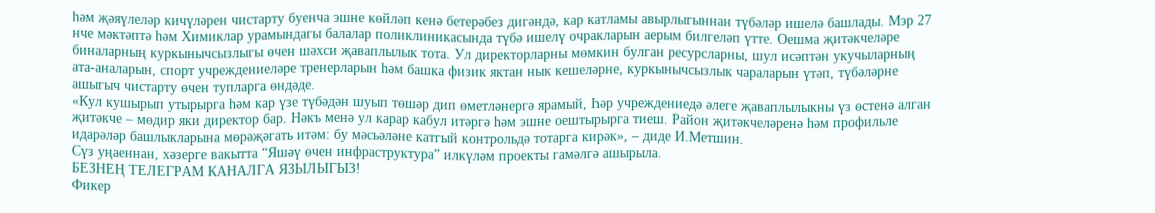һәм җәяүлеләр кичүләрен чистарту буенча эшне көйләп кенә бетерәбез дигәндә, кар катламы авырлыгыннан түбәләр ишелә башлады. Мэр 27 нче мәктәптә һәм Химиклар урамындагы балалар поликлиникасында түбә ишелү очракларын аерым билгеләп үтте. Оешма җитәкчеләре биналарның куркынычсызлыгы өчен шәхси җаваплылык тота. Ул директорларны мөмкин булган ресурсларны, шул исәптән укучыларның ата-аналарын, спорт учреждениеләре тренерларын һәм башка физик яктан нык кешеләрне, куркынычсызлык чараларын үтәп, түбәләрне ашыгыч чистарту өчен тупларга өндәде.
«Кул кушырып утырырга һәм кар үзе түбәдән шуып төшәр дип өметләнергә ярамый, Һәр учреждениедә әлеге җаваплылыкны үз өстенә алган җитәкче – мөдир яки директор бар. Нәкъ менә ул карар кабул итәргә һәм эшне оештырырга тиеш. Район җитәкчеләренә һәм профильле идарәләр башлыкларына мөрәҗәгать итәм: бу мәсьәләне катгый контрольдә тотарга кирәк», – диде И.Метшин.
Сүз уңаеннан, хәзерге вакытта “Яшәү өчен инфраструктура” илкүләм проекты гамәлгә ашырыла.
БЕЗНЕҢ ТЕЛЕГРАМ КАНАЛГА ЯЗЫЛЫГЫЗ!
Фикер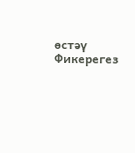өстәү
Фикерегез